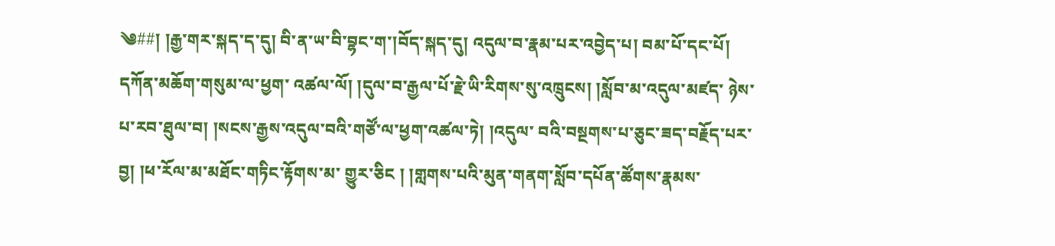༄##། །རྒྱ་གར་སྐད་ད་དུ། བི་ན་ཡ་བི་བྷང་ག་།བོད་སྐད་དུ། འདུལ་བ་རྣམ་པར་འབྱེད་པ། བམ་པོ་དང་པོ། དཀོན་མཆོག་གསུམ་ལ་ཕྱག་ འཚལ་ལོ། །དུལ་བ་རྒྱལ་པོ་རྗེ་ཡི་རིགས་སུ་འཁྲུངས། །སློབ་མ་འདུལ་མཛད་ ཉེས་པ་རབ་ཐུལ་བ། །སངས་རྒྱས་འདུལ་བའི་གཙོ་ལ་ཕྱག་འཚལ་ཏེ། །འདུལ་ བའི་བསྔགས་པ་ཅུང་ཟད་བརྗོད་པར་བྱ། །ཕ་རོལ་མ་མཐོང་གཏིང་རྟོགས་མ་ གྱུར་ཅིང ། །གླགས་པའི་མུན་གནག་སློབ་དཔོན་ཚོགས་རྣམས་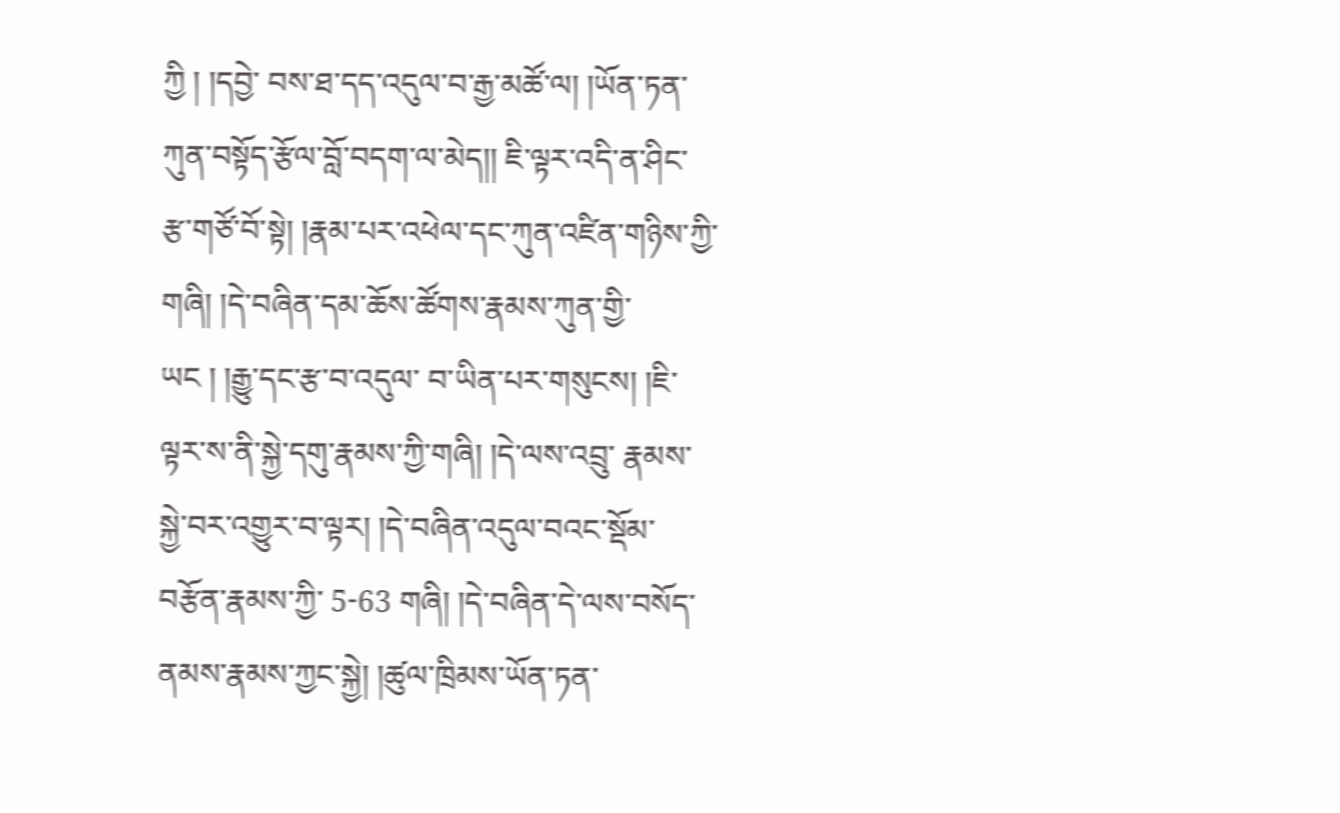ཀྱི ། །དབྱེ་ བས་ཐ་དད་འདུལ་བ་རྒྱ་མཚོ་ལ། །ཡོན་ཏན་ཀུན་བསྟོད་རྩོལ་བློ་བདག་ལ་མེད།། ཇི་ལྟར་འདི་ན་ཤིང་རྩ་གཙོ་བོ་སྟེ། །རྣམ་པར་འཕེལ་དང་ཀུན་འཛིན་གཉིས་ཀྱི་ གཞི། །དེ་བཞིན་དམ་ཆོས་ཚོགས་རྣམས་ཀུན་གྱི་ཡང ། །རྒྱུ་དང་རྩ་བ་འདུལ་ བ་ཡིན་པར་གསུངས། །ཇི་ལྟར་ས་ནི་སྐྱེ་དགུ་རྣམས་ཀྱི་གཞི། །དེ་ལས་འབྲུ་ རྣམས་སྐྱེ་བར་འགྱུར་བ་ལྟར། །དེ་བཞིན་འདུལ་བའང་སྡོམ་བརྩོན་རྣམས་ཀྱི་ 5-63 གཞི། །དེ་བཞིན་དེ་ལས་བསོད་ནམས་རྣམས་ཀྱང་སྐྱེ། །ཚུལ་ཁྲིམས་ཡོན་ཏན་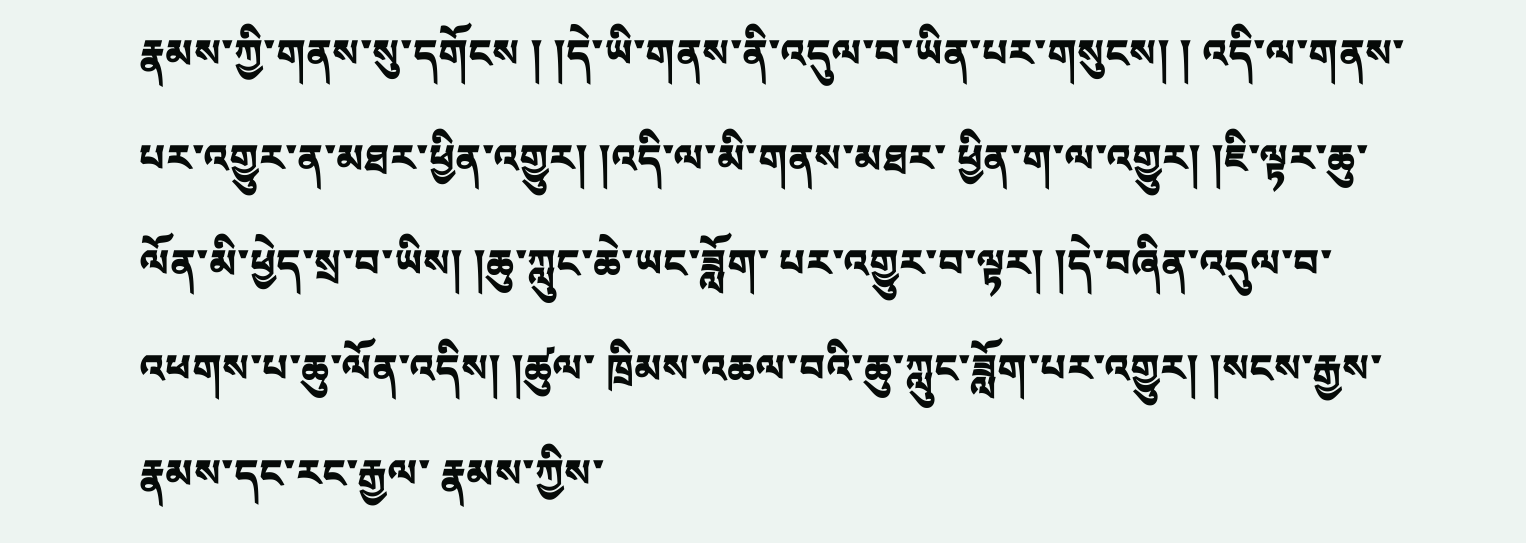རྣམས་ཀྱི་གནས་སུ་དགོངས ། །དེ་ཡི་གནས་ནི་འདུལ་བ་ཡིན་པར་གསུངས། ། འདི་ལ་གནས་པར་འགྱུར་ན་མཐར་ཕྱིན་འགྱུར། །འདི་ལ་མི་གནས་མཐར་ ཕྱིན་ག་ལ་འགྱུར། །ཇི་ལྟར་ཆུ་ལོན་མི་ཕྱེད་སྲ་བ་ཡིས། །ཆུ་ཀླུང་ཆེ་ཡང་ཟློག་ པར་འགྱུར་བ་ལྟར། །དེ་བཞིན་འདུལ་བ་འཕགས་པ་ཆུ་ལོན་འདིས། །ཚུལ་ ཁྲིམས་འཆལ་བའི་ཆུ་ཀླུང་ཟློག་པར་འགྱུར། །སངས་རྒྱས་རྣམས་དང་རང་རྒྱལ་ རྣམས་ཀྱིས་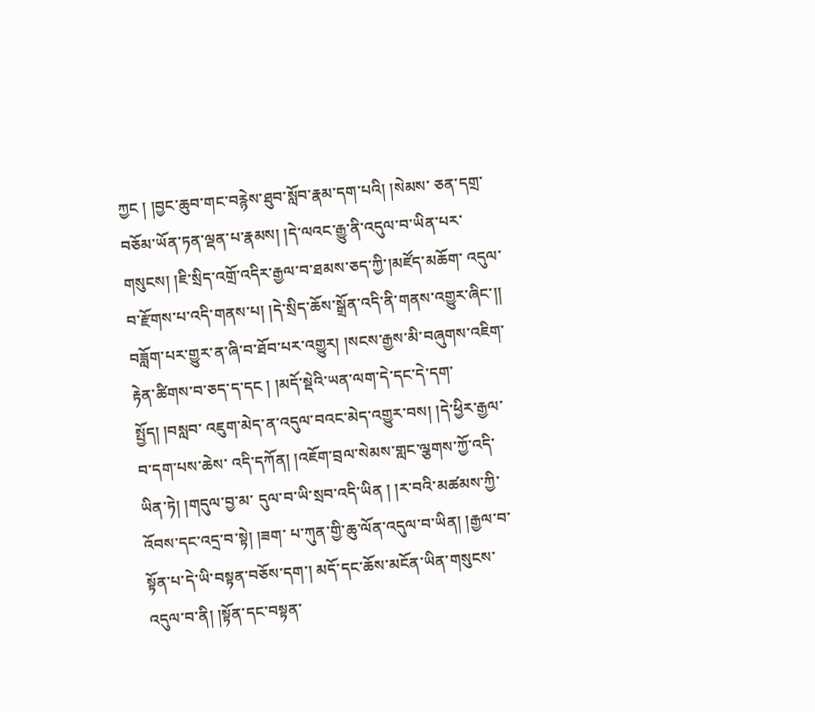ཀྱང ། །བྱང་ཆུབ་གང་བརྙེས་ཐུབ་སློབ་རྣམ་དག་པའི། །སེམས་ ཅན་དགྲ་བཅོམ་ཡོན་ཏན་ལྡན་པ་རྣམས། །དེ་ལའང་རྒྱུ་ནི་འདུལ་བ་ཡིན་པར་ གསུངས། །ཇི་སྲིད་འགྲོ་འདིར་རྒྱལ་བ་ཐམས་ཅད་ཀྱི་།མཛོད་མཆོག་ འདུལ་བ་རྫོགས་པ་འདི་གནས་པ། །དེ་སྲིད་ཆོས་སྒྲོན་འདི་ནི་གནས་འགྱུར་ཞིང་།། བཟློག་པར་གྱུར་ན་ཞི་བ་ཐོབ་པར་འགྱུར། །སངས་རྒྱས་མི་བཞུགས་འཇིག་ རྟེན་ཚིགས་བ་ཅད་ད་དང ། །མདོ་སྡེའི་ཡན་ལག་དེ་དང་དེ་དག་སྤྱོད། །བསླབ་ འཇུག་མེད་ན་འདུལ་བའང་མེད་འགྱུར་བས། །དེ་ཕྱིར་རྒྱལ་བ་དག་པས་ཆེས་ འདི་དཀོན། །འཇོག་བྲལ་སེམས་གླང་ལྕགས་ཀྱོ་འདི་ཡིན་ཏེ། །གདུལ་བྱ་མ་ དུལ་བ་ཡི་སྲབ་འདི་ཡིན ། །ར་བའི་མཚམས་ཀྱི་འོབས་དང་འདྲ་བ་སྟེ། །ཟག་ པ་ཀུན་གྱི་ཆུ་ལོན་འདུལ་བ་ཡིན། །རྒྱལ་བ་སྟོན་པ་དེ་ཡི་བསྟན་བཅོས་དག་། མདོ་དང་ཆོས་མངོན་ཡིན་གསུངས་འདུལ་བ་ནི། །སྟོན་དང་བསྟན་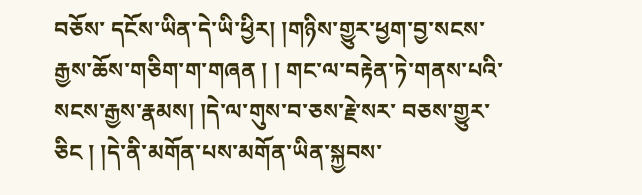བཅོས་ དངོས་ཡིན་དེ་ཡི་ཕྱིར། །གཉིས་གྱུར་ཕྱག་བྱ་སངས་རྒྱས་ཆོས་གཅིག་ག་གཞན ། ། གང་ལ་བརྟེན་ཏེ་གནས་པའི་སངས་རྒྱས་རྣམས། །དེ་ལ་གུས་བ་ཅས་རྗེ་སར་ བཅས་གྱུར་ཅིང ། །དེ་ནི་མགོན་པས་མགོན་ཡིན་སྐྱབས་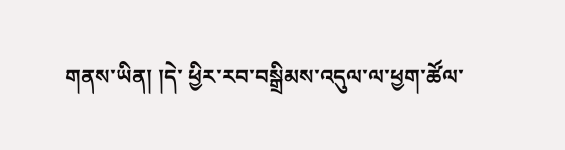གནས་ཡིན། །དེ་ ཕྱིར་རབ་བསྒྲིམས་འདུལ་ལ་ཕྱག་ཚོལ་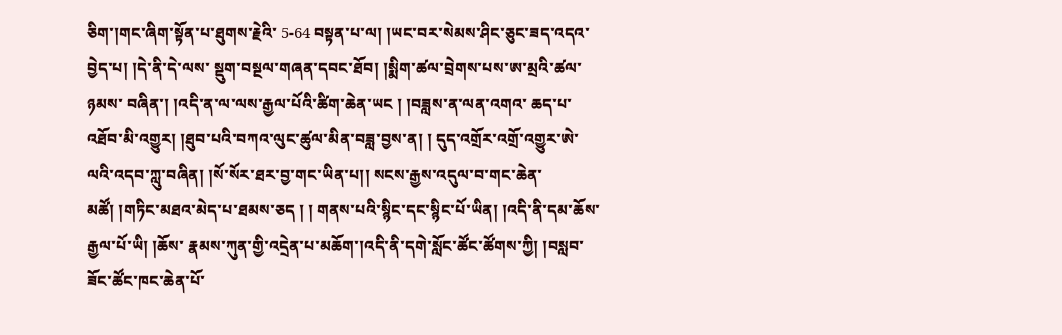ཅིག་།གང་ཞིག་སྟོན་པ་ཐུགས་རྗེའི་ 5-64 བསྟན་པ་ལ། །ཡང་བར་སེམས་ཤིང་ཅུང་ཟད་འདའ་བྱེད་པ། །དེ་ནི་དེ་ལས་ སྡུག་བསྔལ་གཞན་དབང་ཐོབ། །སྨིག་ཚལ་བྲེགས་པས་ཨ་མྲའི་ཚལ་ཉམས་ བཞིན་། །འདི་ན་ལ་ལས་རྒྱལ་པོའི་ཚིག་ཆེན་ཡང ། །བཟླས་ན་ལན་འགའ་ ཆད་པ་འཐོབ་མི་འགྱུར། །ཐུབ་པའི་བཀའ་ལུང་ཚུལ་མིན་བཟླ་བྱས་ན། ། དུད་འགྲོར་འགྲོ་འགྱུར་ཨེ་ལའི་འདབ་ཀླུ་བཞིན། །སོ་སོར་ཐར་བྱ་གང་ཡིན་པ།། སངས་རྒྱས་འདུལ་བ་གང་ཆེན་མཚོ། །གཏིང་མཐའ་མེད་པ་ཐམས་ཅད ། ། གནས་པའི་སྙིང་དང་སྙིང་པོ་ཡིན། །འདི་ནི་དམ་ཆོས་རྒྱལ་པོ་ཡི། །ཆོས་ རྣམས་ཀུན་གྱི་འདྲེན་པ་མཆོག་།འདི་ནི་དགེ་སློང་ཚོང་ཚོགས་ཀྱི། །བསླབ་ ཟོང་ཚོང་ཁང་ཆེན་པོ་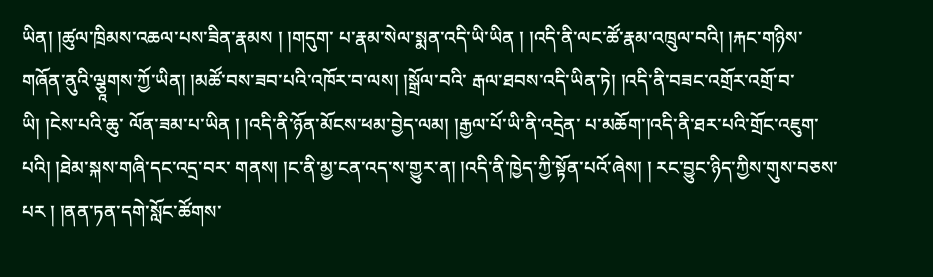ཡིན། །ཚུལ་ཁྲིམས་འཆལ་པས་ཟིན་རྣམས ། །གདུག་ པ་རྣམ་སེལ་སྨན་འདི་ཡི་ཡིན ། །འདི་ནི་ལང་ཚོ་རྣམ་འཁྲུལ་བའི། །རྐང་གཉིས་ གཞོན་ནུའི་ལྕཱགས་ཀྱོ་ཡིན། །མཚོ་བས་ཟབ་པའི་འཁོར་བ་ལས། །སྒྲོལ་བའི་ རྒལ་ཐབས་འདི་ཡིན་ཏེ། །འདི་ནི་བཟང་འགྲོར་འགྲོ་བ་ཡི། །ངེས་པའི་ཆུ་ ལོན་ཟམ་པ་ཡིན ། །འདི་ནི་ཉོན་མོངས་ཕམ་བྱེད་ལམ། །རྒྱལ་པོ་ཡི་ནི་འདྲེན་ པ་མཆོག་།འདི་ནི་ཐར་པའི་གྲོང་འཇུག་པའི། །ཐེམ་སྐས་གཞི་དང་འདྲ་བར་ གནས། །ང་ནི་མྱ་ངན་འད་ས་གྱུར་ན། །འདི་ནི་ཁྱེད་ཀྱི་སྟོན་པའོ་ཞེས། ། རང་བྱུང་ཉིད་ཀྱིས་གུས་བཅས་པར ། །ནན་ཏན་དགེ་སློང་ཚོགས་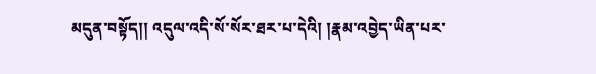མདུན་བསྟོད།། འདུལ་འདི་སོ་སོར་ཐར་པ་དེའི། །རྣམ་འབྱེད་ཡིན་པར་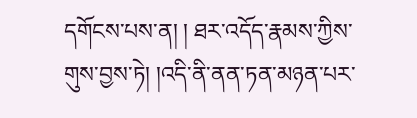དགོངས་པས་ན། ། ཐར་འདོད་རྣམས་ཀྱིས་གུས་བྱས་ཏེ། །འདི་ནི་ནན་ཏན་མཉན་པར་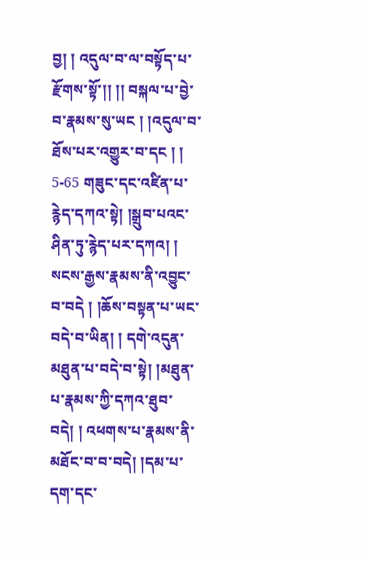བྱ། ། འདུལ་བ་ལ་བསྟོད་པ་རྫོགས་སྟོ་།། །། བསྐལ་པ་བྱེ་བ་རྣམས་སུ་ཡང ། །འདུལ་བ་ཐོས་པར་འགྱུར་བ་དང ། ། 5-65 གཟུང་དང་འཛིན་པ་རྙེད་དཀའ་སྟེ། །སྒྲུབ་པའང་ཤིན་ཏུ་རྙེད་པར་དཀའ། ། སངས་རྒྱས་རྣམས་ནི་འབྱུང་བ་བདེ ། །ཆོས་བསྟན་པ་ཡང་བདེ་བ་ཡིན། ། དགེ་འདུན་མཐུན་པ་བདེ་བ་སྟེ། །མཐུན་པ་རྣམས་ཀྱི་དཀའ་ཐུབ་བདེ། ། འཕགས་པ་རྣམས་ནི་མཐོང་བ་བ་བདེ། །དམ་པ་དག་དང་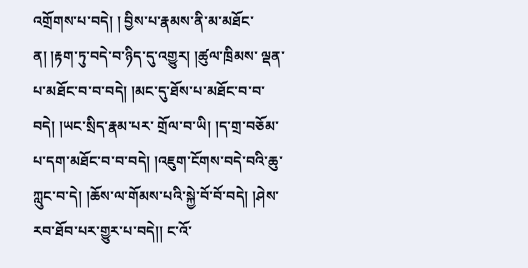འགྲོགས་པ་བདེ། ། བྱིས་པ་རྣམས་ནི་མ་མཐོང་ན། །རྟག་ཏུ་བདེ་བ་ཉིད་དུ་འགྱུར། །ཚུལ་ཁྲིམས་ ལྡན་པ་མཐོང་བ་བ་བདེ། །མང་དུ་ཐོས་པ་མཐོང་བ་བ་བདེ། །ཡང་སྲིད་རྣམ་པར་ གྲོལ་བ་ཡི། །ད་གྲ་བཅོམ་པ་དག་མཐོང་བ་བ་བདེ། །འཇུག་ངོགས་བདེ་བའི་ཆུ་ ཀླུང་བ་དེ། །ཆོས་ལ་གོམས་པའི་སྐྱེ་བོ་བོ་བདེ། །ཤེས་རབ་ཐོབ་པར་གྱུར་པ་བདེ།། ང་འོ་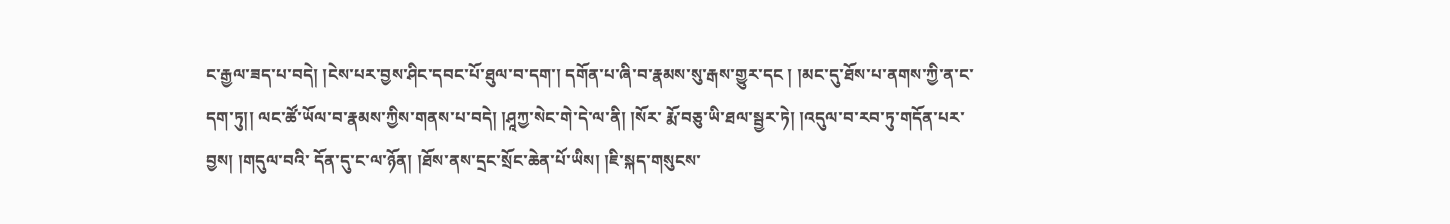ང་རྒྱལ་ཟད་པ་བདེ། །ངེས་པར་བྱས་ཤིང་དབང་པོ་ཐུལ་བ་དག་། དགོན་པ་ཞི་བ་རྣམས་སུ་རྒས་གྱུར་དང ། །མང་དུ་ཐོས་པ་ནགས་ཀྱི་ན་ང་དག་ཏུ།། ལང་ཚོ་ཡོལ་བ་རྣམས་ཀྱིས་གནས་པ་བདེ། །ཤཱཀྱ་སེང་གེ་དེ་ལ་ནི། །སོར་ རྨོ་བཅུ་ཡི་ཐལ་སྦྱར་ཏེ། །འདུལ་བ་རབ་ཏུ་གདོན་པར་བྱས། །གདུལ་བའི་ དོན་དུ་ང་ལ་ཉོན། །ཐོས་ནས་དྲང་སྲོང་ཆེན་པོ་ཡིས། །ཇི་སྐད་གསུངས་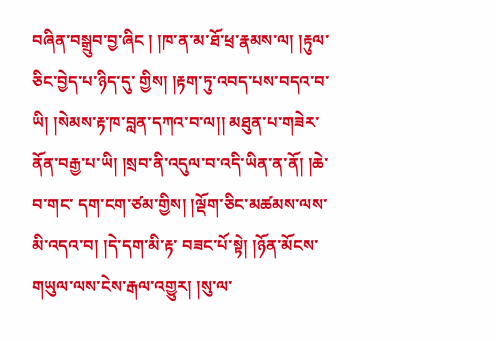བཞིན་བསྒྲུབ་བྱ་ཞིང ། །ཁ་ན་མ་ཐོ་ཕྲ་རྣམས་ལ། །རྟུལ་ཅིང་བྱེད་པ་ཉིད་དུ་ གྱིས། །རྟག་ཏུ་འབད་པས་བདའ་བ་ཡི། །སེམས་རྟ་ཁ་བླན་དཀའ་བ་ལ།། མཐུན་པ་གཟེར་ནོན་བརྒྱ་པ་ཡི། །སྲབ་ནི་འདུལ་བ་འདི་ཡིན་ན་ནོ། །ཆེ་བ་གང་ དག་ངག་ཙམ་གྱིས། །ལྡོག་ཅིང་མཚམས་ལས་མི་འདའ་བ། །དེ་དག་མི་རྟ་ བཟང་པོ་སྟེ། །ཉོན་མོངས་གཡུལ་ལས་ངེས་རྒལ་འགྱུར། །སུ་ལ་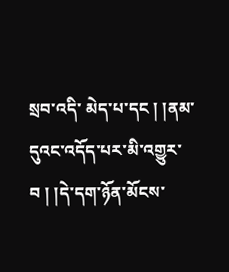སྲབ་འདི་ མེད་པ་དང ། །ནམ་དུའང་འདོད་པར་མི་འགྱུར་བ ། །དེ་དག་ཉོན་མོངས་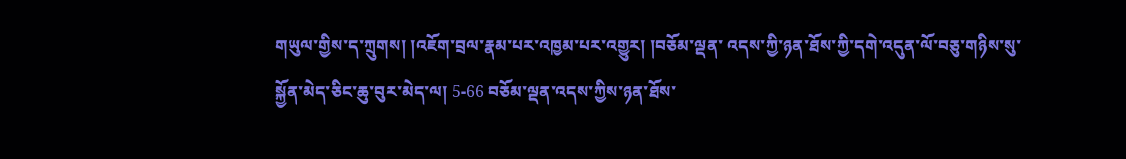གཡུལ་གྱིས་ད་ཀྲུགས། །འཇོག་བྲལ་རྣམ་པར་འཁྱམ་པར་འགྱུར། །བཅོམ་ལྡན་ འདས་ཀྱི་ཉན་ཐོས་ཀྱི་དགེ་འདུན་ལོ་བཅུ་གཉིས་སུ་སྐྱོན་མེད་ཅིང་ཆུ་བུར་མེད་ལ། 5-66 བཅོམ་ལྡན་འདས་ཀྱིས་ཉན་ཐོས་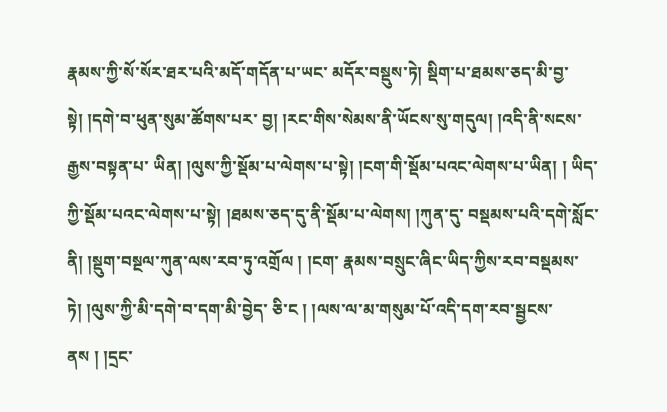རྣམས་ཀྱི་སོ་སོར་ཐར་པའི་མདོ་གདོན་པ་ཡང་ མདོར་བསྡུས་ཏེ། སྡིག་པ་ཐམས་ཅད་མི་བྱ་སྟེ། །དགེ་བ་ཕུན་སུམ་ཚོགས་པར་ བྱ། །རང་གིས་སེམས་ནི་ཡོངས་སུ་གདུལ། །འདི་ནི་སངས་རྒྱས་བསྟན་པ་ ཡིན། །ལུས་ཀྱི་སྡོམ་པ་ལེགས་པ་སྟེ། །ངག་གི་སྡོམ་པའང་ལེགས་པ་ཡིན། ། ཡིད་ཀྱི་སྡོམ་པའང་ལེགས་པ་སྟེ། །ཐམས་ཅད་དུ་ནི་སྡོམ་པ་ལེགས། །ཀུན་དུ་ བསྡམས་པའི་དགེ་སློང་ནི། །སྡུག་བསྔལ་ཀུན་ལས་རབ་ཏུ་འགྲོལ ། །ངག་ རྣམས་བསྲུང་ཞིང་ཡིད་ཀྱིས་རབ་བསྡམས་ཏེ། །ལུས་ཀྱི་མི་དགེ་བ་དག་མི་བྱེད་ ཅི་ང ། །ལས་ལ་མ་གསུམ་པོ་འདི་དག་རབ་སྦྱངས་ནས ། །དྲང་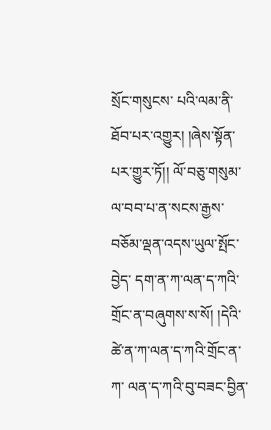སྲོང་གསུངས་ པའི་ལམ་ནི་ཐོབ་པར་འགྱུར། །ཞེས་སྟོན་པར་གྱུར་ཏོ།། ལོ་བཅུ་གསུམ་ལ་བབ་པ་ན་སངས་རྒྱས་བཅོམ་ལྡན་འདས་ཡུལ་སྤོང་བྱེད་ དག་ན་ཀ་ལན་ད་ཀའི་གྲོང་ན་བཞུགས་ས་སོ། །དེའི་ཚེ་ན་ཀ་ལན་ད་ཀའི་གྲོང་ན་ཀ་ ལན་ད་ཀའི་བུ་བཟང་བྱིན་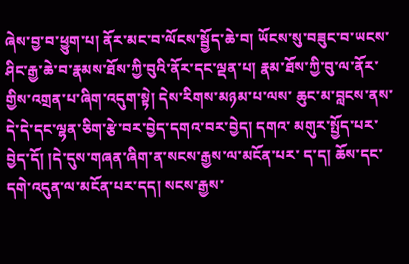ཞེས་བྱ་བ་ཕྱུག་པ། ནོར་མང་བ་ལོངས་སྦྱོད་ཆེ་བ། ཡོངས་སུ་བཟུང་བ་ཡངས་ཤིང་རྒྱ་ཆེ་བ་རྣམས་ཐོས་ཀྱི་བུའི་ནོར་དང་ལྡན་པ། རྣམ་ཐོས་ཀྱི་བུ་ལ་ནོར་གྱིས་འགྲན་པ་ཞིག་འདུག་སྟེ། དེས་རིགས་མཉམ་པ་ལས་ ཆུང་མ་བླངས་ནས་དེ་དེ་དང་ལྷན་ཅིག་རྩེ་བར་བྱེད་དགའ་བར་བྱེད། དགའ་ མགུར་སྤྱོད་པར་བྱེད་དོ། །དེ་དུས་གཞན་ཞིག་ན་སངས་རྒྱས་ལ་མངོན་པར་ ད་ད། ཆོས་དང་དགེ་འདུན་ལ་མངོན་པར་དད། སངས་རྒྱས་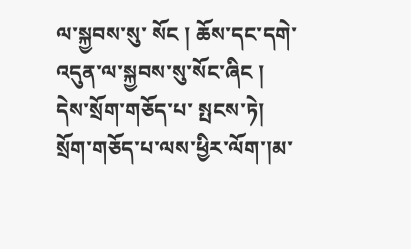ལ་སྐྱབས་སུ་ སོང ། ཆོས་དང་དགེ་འདུན་ལ་སྐྱབས་སུ་སོང་ཞིང ། དེས་སྲོག་གཅོད་པ་ སྤངས་ཏེ། སྲོག་གཅོད་པ་ལས་ཕྱིར་ལོག་།མ་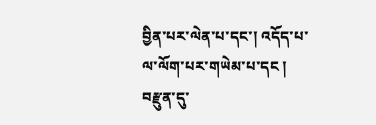བྱིན་པར་ལེན་པ་དང་། འདོད་པ་ལ་ལོག་པར་གཡེམ་པ་དང ། བརྫུན་དུ་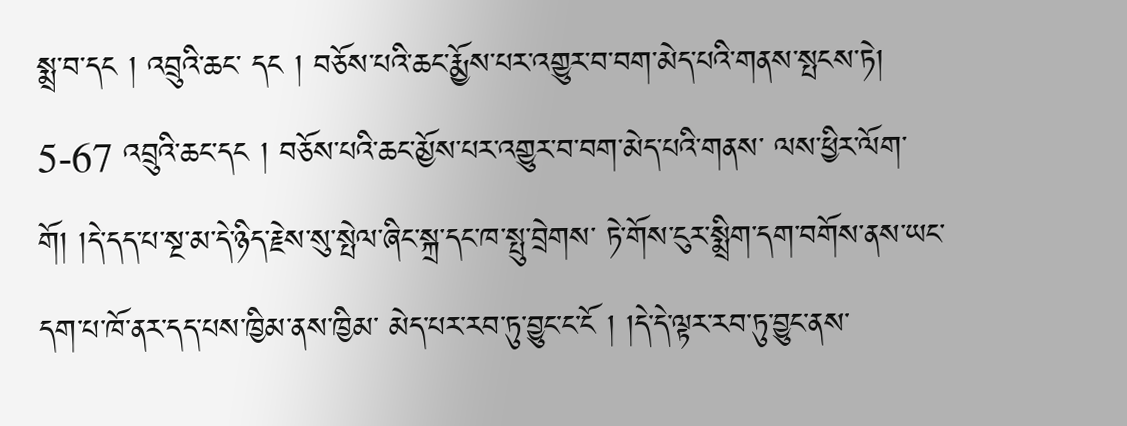སྨྲ་བ་དང ། འབྲུའི་ཆང་ དང ། བཅོས་པའི་ཆང་རྨྱོས་པར་འགྱུར་བ་བག་མེད་པའི་གནས་སྤངས་ཏེ། 5-67 འབྲུའི་ཆང་དང ། བཅོས་པའི་ཆང་མྱོས་པར་འགྱུར་བ་བག་མེད་པའི་གནས་ ལས་ཕྱིར་ལོག་གོ། །དེ་དད་པ་སྔ་མ་དེ་ཉིད་རྗེས་སུ་སྤེལ་ཞིང་སྐྲ་དང་ཁ་སྤུ་བྲེགས་ ཏེ་གོས་ངུར་སྨྲིག་དག་བགོས་ནས་ཡང་དག་པ་ཁོ་ནར་དད་པས་ཁྱིམ་ནས་ཁྱིམ་ མེད་པར་རབ་ཏུ་བྱུང་ང་ངོ ། །དེ་དེ་ལྟར་རབ་ཏུ་བྱུང་ནས་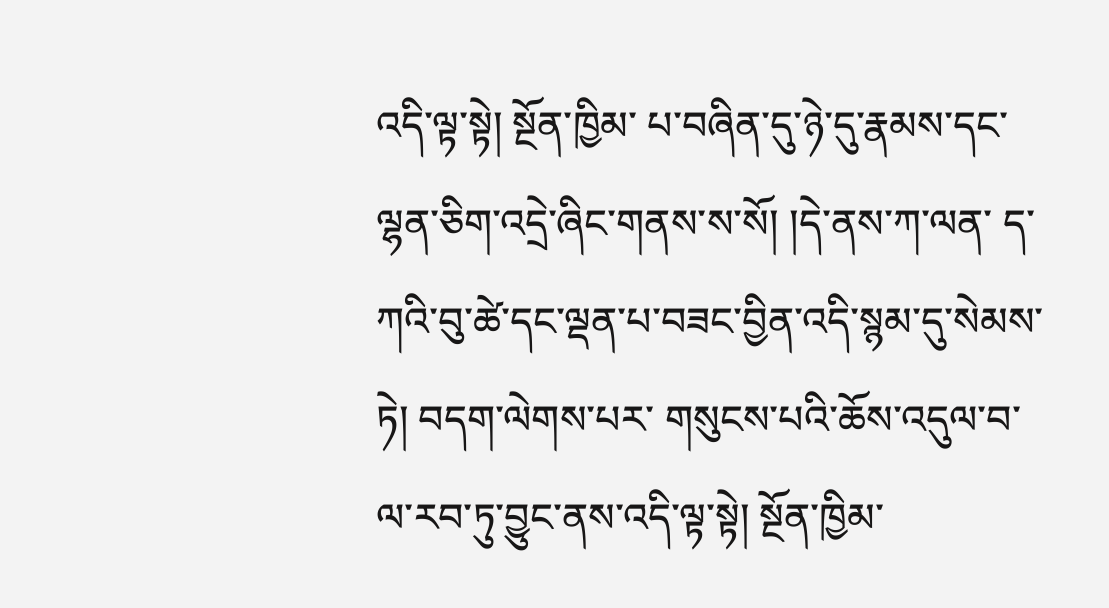འདི་ལྟ་སྟེ། སྔོན་ཁྱིམ་ པ་བཞིན་དུ་ཉེ་དུ་རྣམས་དང་ལྷན་ཅིག་འདྲེ་ཞིང་གནས་ས་སོ། །དེ་ནས་ཀ་ལན་ ད་ཀའི་བུ་ཚེ་དང་ལྡན་པ་བཟང་བྱིན་འདི་སྙམ་དུ་སེམས་ཏེ། བདག་ལེགས་པར་ གསུངས་པའི་ཆོས་འདུལ་བ་ལ་རབ་ཏུ་བྱུང་ནས་འདི་ལྟ་སྟེ། སྔོན་ཁྱིམ་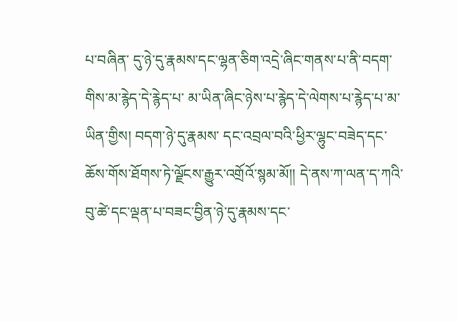པ་བཞིན་ དུ་ཉེ་དུ་རྣམས་དང་ལྷན་ཅིག་འདྲེ་ཞིང་གནས་པ་ནི་བདག་གིས་མ་རྙེད་དེ་རྙེད་པ་ མ་ཡིན་ཞིང་ཉེས་པ་རྙེད་དེ་ལེགས་པ་རྙེད་པ་མ་ཡིན་གྱིས། བདག་ཉེ་དུ་རྣམས་ དང་འབྲལ་བའི་ཕྱིར་ལྷུང་བཟེད་དང་ཆོས་གོས་ཐོགས་ཏེ་ལྗོངས་རྒྱུར་འགྲོའོ་སྙམ་མོ།། དེ་ནས་ཀ་ལན་ད་ཀའི་བུ་ཚེ་དང་ལྡན་པ་བཟང་བྱིན་ཉེ་དུ་རྣམས་དང་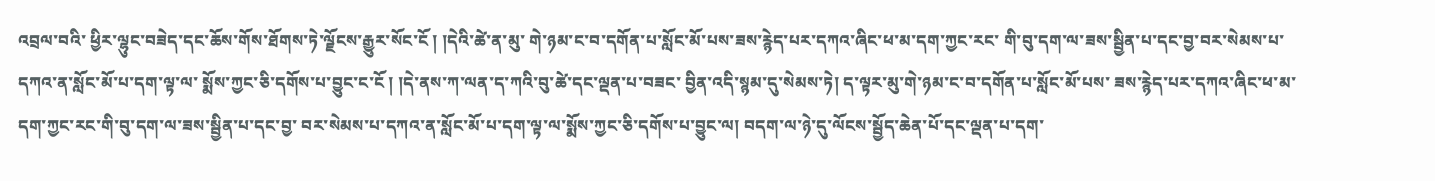འབྲལ་བའི་ ཕྱིར་ལྷུང་བཟེད་དང་ཆོས་གོས་ཐོགས་ཏེ་ལྗོངས་རྒྱུར་སོང་ངོ ། །དེའི་ཚེ་ན་མུ་ གེ་ཉམ་ང་བ་དགོན་པ་སློང་མོ་པས་ཟས་རྙེད་པར་དཀའ་ཞིང་ཕ་མ་དག་ཀྱང་རང་ གི་བུ་དག་ལ་ཟས་སྦྱིན་པ་དང་བྱ་བར་སེམས་པ་དཀའ་ན་སློང་མོ་པ་དག་ལྟ་ལ་ སྨོས་ཀྱང་ཅི་དགོས་པ་བྱུང་ང་ངོ ། །དེ་ནས་ཀ་ལན་ད་ཀའི་བུ་ཚེ་དང་ལྡན་པ་བཟང་ བྱིན་འདི་སྙམ་དུ་སེམས་ཏེ། ད་ལྟར་མུ་གེ་ཉམ་ང་བ་དགོན་པ་སློང་མོ་པས་ ཟས་རྙེད་པར་དཀའ་ཞིང་ཕ་མ་དག་ཀྱང་རང་གི་བུ་དག་ལ་ཟས་སྦྱིན་པ་དང་བྱ་ བར་སེམས་པ་དཀའ་ན་སློང་མོ་པ་དག་ལྟ་ལ་སྨོས་ཀྱང་ཅི་དགོས་པ་བྱུང་ལ། བདག་ལ་ཉེ་དུ་ལོངས་སྦྱོད་ཆེན་པོ་དང་ལྡན་པ་དག་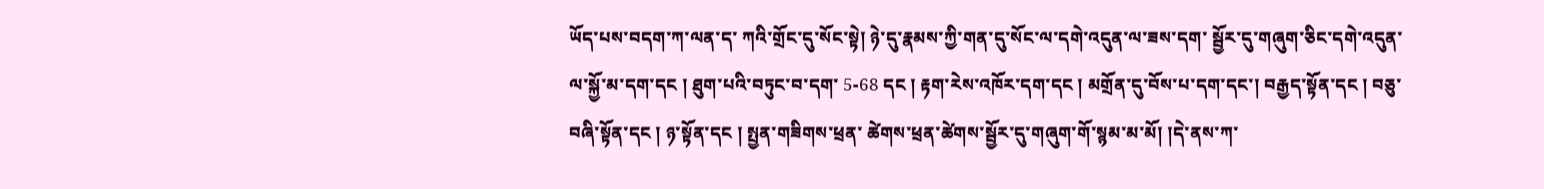ཡོད་པས་བདག་ཀ་ལན་ད་ ཀའི་གྲོང་དུ་སོང་སྟེ། ཉེ་དུ་རྣམས་ཀྱི་གན་དུ་སོང་ལ་དགེ་འདུན་ལ་ཟས་དག་ སྦྱོར་དུ་གཞུག་ཅིང་དགེ་འདུན་ལ་སྐྱོ་མ་དག་དང ། ཐུག་པའི་བཏུང་བ་དག་ 5-68 དང ། རྟག་རེས་འཁོར་དག་དང ། མགྲོན་དུ་བོས་པ་དག་དང་། བརྒྱད་སྟོན་དང ། བཅུ་བཞི་སྟོན་དང ། ཉ་སྟོན་དང ། སྤྱན་གཟིགས་ཕྲན་ ཚེགས་ཕྲན་ཚེགས་སྦྱོར་དུ་གཞུག་གོ་སྙམ་མ་མོ། །དེ་ནས་ཀ་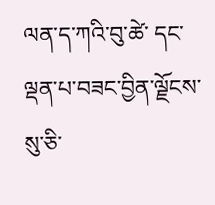ལན་ད་ཀའི་བུ་ཚེ་ དང་ལྡན་པ་བཟང་བྱིན་ལྗོངས་སུ་ཅི་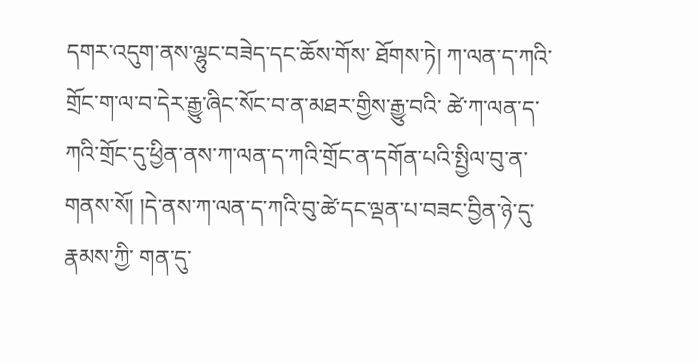དགར་འདུག་ནས་ལྷུང་བཟེད་དང་ཆོས་གོས་ ཐོགས་ཏེ། ཀ་ལན་ད་ཀའི་གྲོང་ག་ལ་བ་དེར་རྒྱུ་ཞིང་སོང་བ་ན་མཐར་གྱིས་རྒྱུ་བའི་ ཚེ་ཀ་ལན་ད་ཀའི་གྲོང་དུ་ཕྱིན་ནས་ཀ་ལན་ད་ཀའི་གྲོང་ན་དགོན་པའི་སྤྱིལ་བུ་ན་ གནས་སོ། །དེ་ནས་ཀ་ལན་ད་ཀའི་བུ་ཚེ་དང་ལྡན་པ་བཟང་བྱིན་ཉེ་དུ་རྣམས་ཀྱི་ གན་དུ་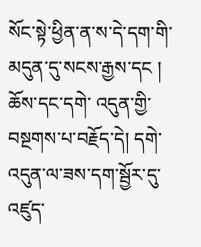སོང་སྟེ་ཕྱིན་ན་ས་དེ་དག་གི་མདུན་དུ་སངས་རྒྱས་དང ། ཆོས་དང་དགེ་ འདུན་གྱི་བསྔགས་པ་བརྗོད་དེ། དགེ་འདུན་ལ་ཟས་དག་སྦྱོར་དུ་འཛུད་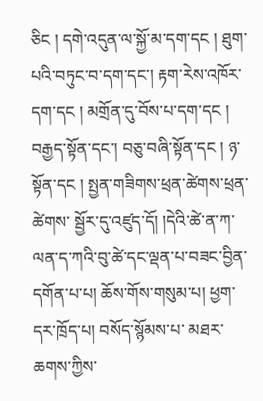ཅིང ། དགེ་འདུན་ལ་སྐྱོ་མ་དག་དང ། ཐུག་པའི་བཏུང་བ་དག་དང་། རྟག་རེས་འཁོར་དག་དང ། མགྲོན་དུ་བོས་པ་དག་དང ། བརྒྱད་སྟོན་དང་། བཅུ་བཞི་སྟོན་དང ། ཉ་སྟོན་དང ། སྤྱན་གཟིགས་ཕྲན་ཚེགས་ཕྲན་ཚེགས་ སྦྱོར་དུ་འཛུད་དོ། །དེའི་ཚེ་ན་ཀ་ལན་ད་ཀའི་བུ་ཚེ་དང་ལྡན་པ་བཟང་བྱིན་ དགོན་པ་པ། ཆོས་གོས་གསུམ་པ། ཕྱག་དར་ཁྲོད་པ། བསོད་སྙོམས་པ་ མཐར་ཆགས་ཀྱིས་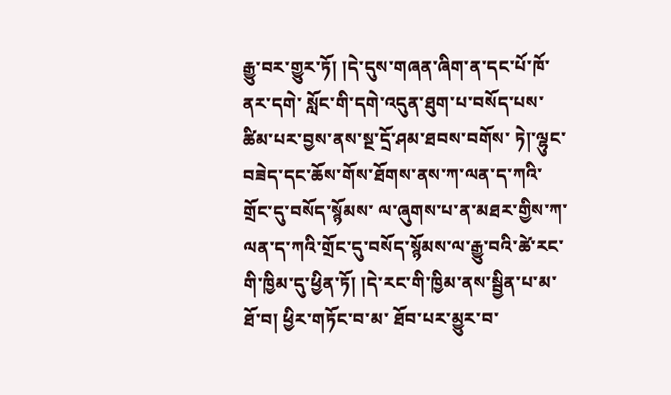རྒྱུ་བར་གྱུར་ཏོ། །དེ་དུས་གཞན་ཞིག་ན་དང་པོ་ཁོ་ནར་དགེ་ སློང་གི་དགེ་འདུན་ཐུག་པ་བསོད་པས་ཚིམ་པར་བྱས་ནས་སྔ་དྲོ་ཤམ་ཐབས་བགོས་ ཏེ།་ལྷུང་བཟེད་དང་ཆོས་གོས་ཐོགས་ནས་ཀ་ལན་ད་ཀའི་གྲོང་དུ་བསོད་སྙོམས་ ལ་ཞུགས་པ་ན་མཐར་གྱིས་ཀ་ལན་ད་ཀའི་གྲོང་དུ་བསོད་སྙོམས་ལ་རྒྱུ་བའི་ཚེ་རང་ གི་ཁྱིམ་དུ་ཕྱིན་ཏོ། །དེ་རང་གི་ཁྱིམ་ནས་སྦྱིན་པ་མ་ཐོ་བ། ཕྱིར་གཏོང་བ་མ་ ཐོབ་པར་མྱུར་བ་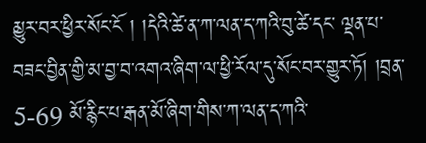མྱུར་བར་ཕྱིར་སོང་ངོ ། །དེའི་ཚེ་ན་ཀ་ལན་ད་ཀའི་བུ་ཚེ་དང་ ལྡན་པ་བཟང་བྱིན་གྱི་མ་བྱ་བ་འགའ་ཞིག་ལ་ཕྱི་རོལ་དུ་སོང་བར་གྱུར་ཏོ། །བྲན་ 5-69 མོ་རྙིང་པ་རྒན་མོ་ཞིག་གིས་ཀ་ལན་ད་ཀའི་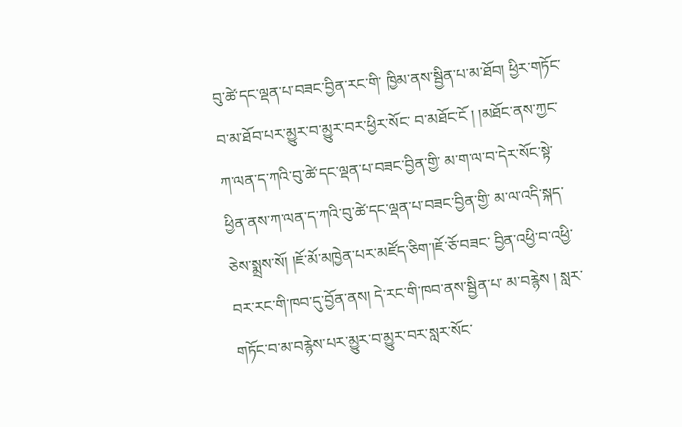བུ་ཚེ་དང་ལྡན་པ་བཟང་བྱིན་རང་གི་ ཁྱིམ་ནས་སྦྱིན་པ་མ་ཐོབ། ཕྱིར་གཏོང་བ་མ་ཐོབ་པར་མྱུར་བ་མྱུར་བར་ཕྱིར་སོང་ བ་མཐོང་ངོ ། །མཐོང་ནས་ཀྱང་ཀ་ལན་ད་ཀའི་བུ་ཚེ་དང་ལྡན་པ་བཟང་བྱིན་གྱི་ མ་ག་ལ་བ་དེར་སོང་སྟེ་ཕྱིན་ནས་ཀ་ལན་ད་ཀའི་བུ་ཚེ་དང་ལྡན་པ་བཟང་བྱིན་གྱི་ མ་ལ་འདི་སྐད་ཅེས་སྨྲས་སོ། །ཇོ་མོ་མཁྱེན་པར་མཛོད་ཅིག་།ཇོ་ཅོ་བཟང་ བྱིན་འཕྱི་བ་འཕྱི་བར་རང་གི་ཁབ་དུ་བྱོན་ནས། དེ་རང་གི་ཁབ་ནས་སྦྱིན་པ་ མ་བརྙེས ། སླར་གཏོང་བ་མ་བརྙེས་པར་མྱུར་བ་མྱུར་བར་སླར་སོང་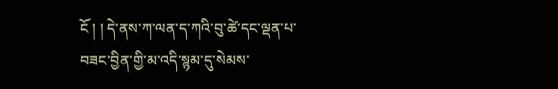ངོ ། ། དེ་ནས་ཀ་ལན་ད་ཀའི་བུ་ཚེ་དང་ལྡན་པ་བཟང་བྱིན་གྱི་མ་འདི་སྙམ་དུ་སེམས་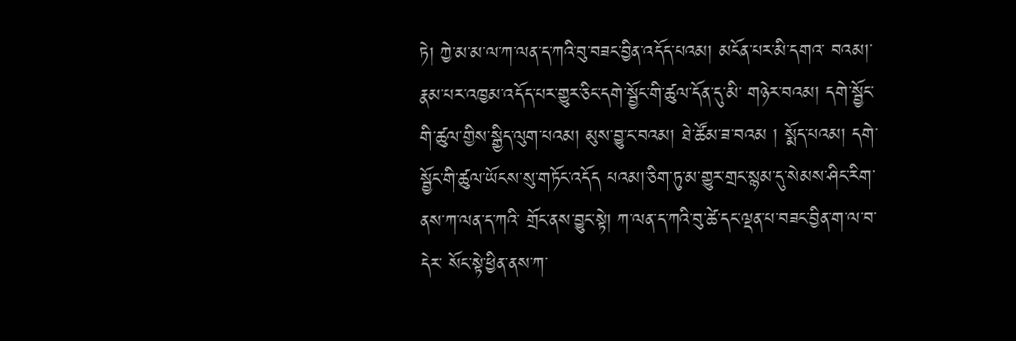ཏེ། ཀྱེ་མ་མ་ལ་ཀ་ལན་ད་ཀའི་བུ་བཟང་བྱིན་འདོད་པའམ། མངོན་པར་མི་དགའ་ བའམ།་རྣམ་པར་འཁྱམ་འདོད་པར་གྱུར་ཅིང་དགེ་སྦྱོང་གི་ཚུལ་དོན་དུ་མི་ གཉེར་བའམ། དགེ་སྦྱོང་གི་ཚུལ་གྱིས་སྒྱིད་ལུག་པའམ། མུས་བྱུ་ང་བའམ། ཐེ་ཚོམ་ཟ་བའམ ། སྨོད་པའམ། དགེ་སྦྱོང་གི་ཚུལ་ཡོངས་སུ་གཏོང་འདོད པའམ།་ཅིག་ཏུ་མ་གྱུར་གྲང་སྙམ་དུ་སེམས་ཤིང་རིག་ནས་ཀ་ལན་ད་ཀའི་ གྲོང་ནས་བྱུང་སྟེ། ཀ་ལན་ད་ཀའི་བུ་ཚེ་དང་ལྡན་པ་བཟང་བྱིན་ག་ལ་བ་དེར་ སོང་སྟེ་ཕྱིན་ནས་ཀ་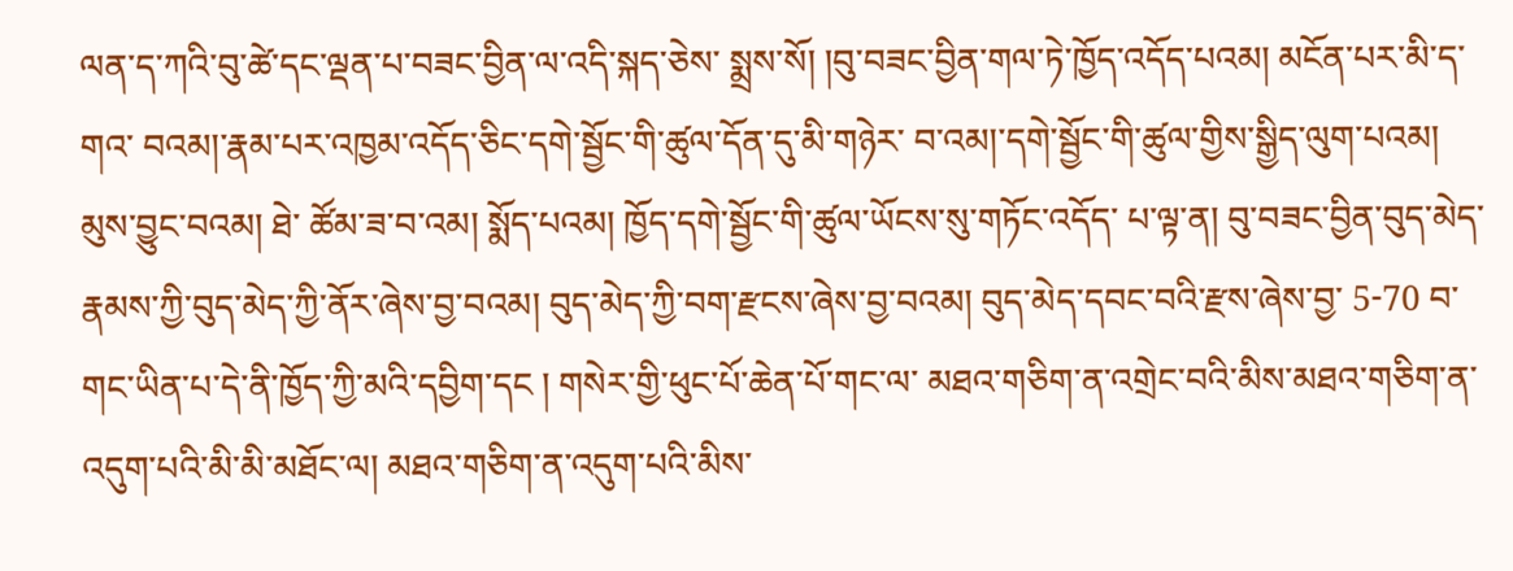ལན་ད་ཀའི་བུ་ཚེ་དང་ལྡན་པ་བཟང་བྱིན་ལ་འདི་སྐད་ཅེས་ སྨྲས་སོ། །བུ་བཟང་བྱིན་གལ་ཏེ་ཁྱོད་འདོད་པའམ། མངོན་པར་མི་ད་གའ་ བའམ།་རྣམ་པར་འཁྱམ་འདོད་ཅིང་དགེ་སྦྱོང་གི་ཚུལ་དོན་དུ་མི་གཉེར་ བ་འམ།་དགེ་སྦྱོང་གི་ཚུལ་གྱིས་སྒྱིད་ལུག་པའམ། མུས་བྱུང་བའམ། ཐེ་ ཚོམ་ཟ་བ་འམ། སྨོད་པའམ། ཁྱོད་དགེ་སྦྱོང་གི་ཚུལ་ཡོངས་སུ་གཏོང་འདོད་ པ་ལྟ་ན། བུ་བཟང་བྱིན་བུད་མེད་རྣམས་ཀྱི་བུད་མེད་ཀྱི་ནོར་ཞེས་བྱ་བའམ། བུད་མེད་ཀྱི་བག་རྫངས་ཞེས་བྱ་བའམ། བུད་མེད་དབང་བའི་རྫས་ཞེས་བྱ་ 5-70 བ་གང་ཡིན་པ་དེ་ནི་ཁྱོད་ཀྱི་མའི་དབྱིག་དང ། གསེར་གྱི་ཕུང་པོ་ཆེན་པོ་གང་ལ་ མཐའ་གཅིག་ན་འགྲེང་བའི་མིས་མཐའ་གཅིག་ན་འདུག་པའི་མི་མི་མཐོང་ལ། མཐའ་གཅིག་ན་འདུག་པའི་མིས་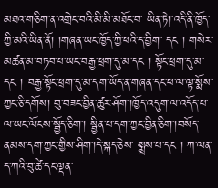མཐའ་གཅིག་ན་འགྲེང་བའི་མི་མི་མཐོང་བ་ ཡིན་ཏེ།་འདི་ནི་ཁྱོད་ཀྱི་མའི་ཡིན་ནོ། །གཞན་ཡང་ཁྱོད་ཀྱི་ཕའི་ད་བྱིག་ དང ། གསེར་མཚན་མ་བཏབ་པ་ཡང་བརྒྱ་ཕྲག་དུ་མ་དང ། སྟོང་ཕྲག་དུ་མ་ དང ། བརྒྱ་སྟོང་ཕྲག་དུ་མ་དག་ཡོད་ན་གཞན་དང་ཕ་ལ་ལྟ་སྨོས་ཀྱང་ཅི་དགོས། བུ་བཟང་བྱིན་ཚུར་ཤོག་།ཁྱོད་འདུག་ལ་འདོད་པ་ལ་ཡང་ལོངས་སྦྱོད་ཅིག་། སྦྱིན་པ་དག་ཀྱང་བྱིན་ཅིག་།བསོད་ནམས་དག་ཀྱང་གྱིས་ཤིག་།དེ་སྐད་ཅེས་ སྨྲས་པ་དང ། ཀ་ལན་ད་ཀའི་བུ་ཚེ་དང་ལྡན་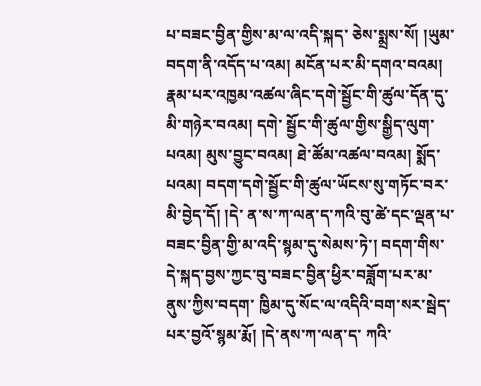པ་བཟང་བྱིན་གྱིས་མ་ལ་འདི་སྐད་ ཅེས་སྨྲས་སོ། །ཡུམ་བདག་ནི་འདོད་པ་འམ། མངོན་པར་མི་དགའ་བའམ། རྣམ་པར་འཁྱམ་འཚལ་ཞིང་དགེ་སྦྱོང་གི་ཚུལ་དོན་དུ་མི་གཉེར་བའམ། དགེ་ སྦྱོང་གི་ཚུལ་གྱིས་སྒྱིད་ལུག་པའམ། མུས་བྱུང་བའམ། ཐེ་ཚོམ་འཚལ་བའམ། སྨོད་པའམ། བདག་དགེ་སྦྱོང་གི་ཚུལ་ཡོངས་སུ་གཏོང་བར་མི་བྱེད་དོ། །དེ་ ན་ས་ཀ་ལན་ད་ཀའི་བུ་ཚེ་དང་ལྡན་པ་བཟང་བྱིན་གྱི་མ་འདི་སྙམ་དུ་སེམས་ཏེ་། བདག་གིས་དེ་སྐད་བྱས་ཀྱང་བུ་བཟང་བྱིན་ཕྱིར་བཟློག་པར་མ་ནུས་ཀྱིས་བདག་ ཁྱིམ་དུ་སོང་ལ་འདིའི་བག་སར་སྦེད་པར་བྱའོ་སྙམ་རྨོ། །དེ་ནས་ཀ་ལན་ད་ ཀའི་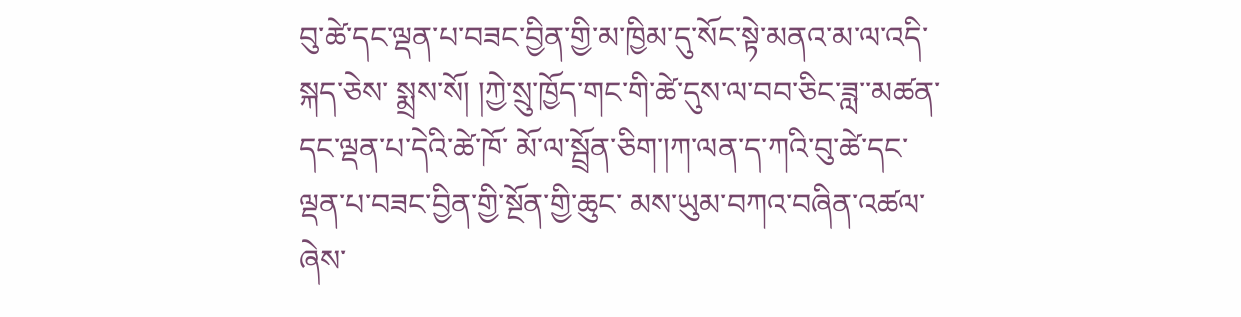བུ་ཚེ་དང་ལྡན་པ་བཟང་བྱིན་གྱི་མ་ཁྱིམ་དུ་སོང་སྟེ་མནའ་མ་ལ་འདི་སྐད་ཅེས་ སྨྲས་སོ། །ཀྱེ་སྲུ་ཁྱོད་གང་གི་ཚེ་དུས་ལ་བབ་ཅིང་ཟླ་་མཚན་དང་ལྡན་པ་དེའི་ཚེ་ཁོ་ མོ་ལ་སྦྲོན་ཅིག་།ཀ་ལན་ད་ཀའི་བུ་ཚེ་དང་ལྡན་པ་བཟང་བྱིན་གྱི་སྔོན་གྱི་ཆུང་ མས་ཡུམ་བཀའ་བཞིན་འཚལ་ཞེས་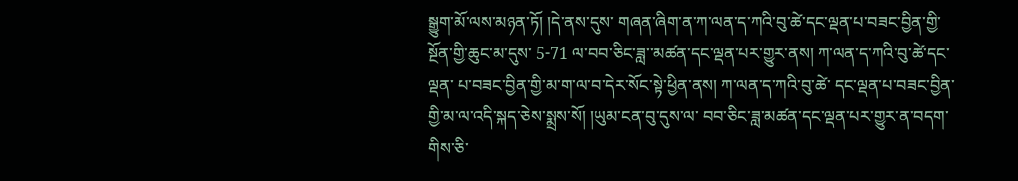སྒྱུག་མོ་ལས་མཉན་ཏོ། །དེ་ནས་དུས་ གཞན་ཞིག་ན་ཀ་ལན་ད་ཀའི་བུ་ཚེ་དང་ལྡན་པ་བཟང་བྱིན་གྱི་སྔོན་གྱི་ཆུང་མ་དུས་ 5-71 ལ་བབ་ཅིང་ཟླ་་མཚན་དང་ལྡན་པར་གྱུར་ནས། ཀ་ལན་ད་ཀའི་བུ་ཚེ་དང་ལྡན་ པ་བཟང་བྱིན་གྱི་མ་ག་ལ་བ་དེར་སོང་སྟེ་ཕྱིན་ནས། ཀ་ལན་ད་ཀའི་བུ་ཚེ་ དང་ལྡན་པ་བཟང་བྱིན་གྱི་མ་ལ་འདི་སྐད་ཅེས་སྨྲས་སོ། །ཡུམ་ངན་བུ་དུས་ལ་ བབ་ཅིང་ཟླ་མཚན་དང་ལྡན་པར་གྱུར་ན་བདག་གིས་ཅི་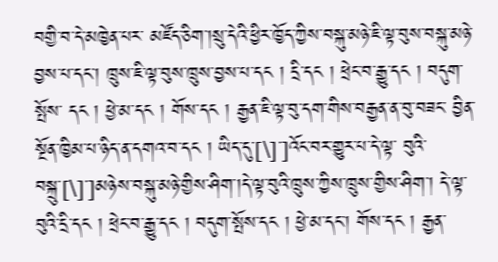བགྱི་བ་དེ་མཁྱེན་པར་ མཛོད་ཅིག་།སྲུ་དེའི་ཕྱིར་ཁྱོད་ཀྱིས་བསྐུ་མཉེ་ཇི་ལྟ་བུས་བསྐུ་མཉེ་བྱས་པ་དང་། ཁྲུས་ཇི་ལྟ་བུས་ཁྲུས་བྱས་པ་དང ། དྲི་དང ། ཕྲེང་བ་རྒྱུ་དང ། བདུག་སྤོས་ དང ། ཕྱེ་མ་དང ། གོས་དང ། རྒྱན་ཇི་ལྟ་བུ་དག་གིས་བརྒྱན་ན་བུ་བཟང་ བྱིན་སྔོན་ཁྱིམ་པ་ཉིད་ན་དགའ་བ་དང ། ཡིད་དུ་[\]་]འོང་བར་གྱུར་པ་དེ་ལྟ་ བུའི་བསྐྲུ་[\]་]མཉེས་བསྐུ་མཉེ་གྱིས་ཤིག་།དེ་ལྟ་བུའི་ཁྲུས་ཀྱིས་ཁྲུས་གྱིས་ཤིག་། དེ་ལྟ་བུའི་དྲི་དང ། ཕྲེང་བ་རྒྱུ་དང ། བདུག་སྤོས་དང ། ཕྱེ་མ་དང་། གོས་དང ། རྒྱན་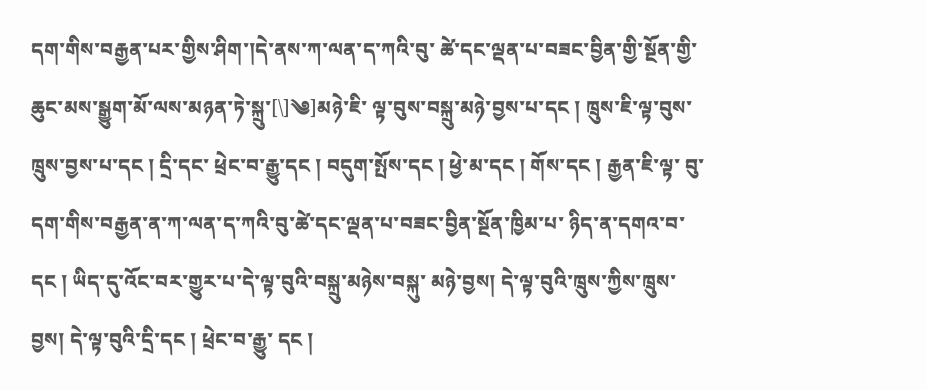དག་གིས་བརྒྱན་པར་གྱིས་ཤིག་།དེ་ནས་ཀ་ལན་ད་ཀའི་བུ་ ཚེ་དང་ལྡན་པ་བཟང་བྱིན་གྱི་སྔོན་གྱི་ཆུང་མས་སྒྱུག་མོ་ལས་མཉན་ཏེ་སྐྲུ་[\]༄]མཉེ་ཇི་ ལྟ་བུས་བསྐྲུ་མཉེ་བྱས་པ་དང ། ཁྲུས་ཇི་ལྟ་བུས་ཁྲུས་བྱས་པ་དང ། དྲི་དང་ ཕྲེང་བ་རྒྱུ་དང ། བདུག་སྤོས་དང ། ཕྱེ་མ་དང ། གོས་དང ། རྒྱན་ཇི་ལྟ་ བུ་དག་གིས་བརྒྱན་ན་ཀ་ལན་ད་ཀའི་བུ་ཚེ་དང་ལྡན་པ་བཟང་བྱིན་སྔོན་ཁྱིམ་པ་ ཉིད་ན་དགའ་བ་དང ། ཡིད་དུ་འོང་བར་གྱུར་པ་དེ་ལྟ་བུའི་བསྐྲུ་མཉེས་བསྐུ་ མཉེ་བྱས། དེ་ལྟ་བུའི་ཁྲུས་ཀྱིས་ཁྲུས་བྱས། དེ་ལྟ་བུའི་དྲི་དང ། ཕྲེང་བ་རྒྱུ་ དང །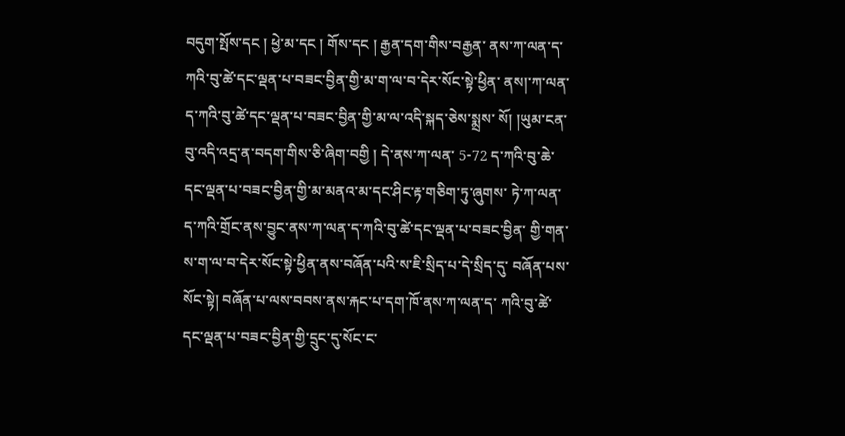བདུག་སྤོས་དང ། ཕྱེ་མ་དང ། གོས་དང ། རྒྱན་དག་གིས་བརྒྱན་ ནས་ཀ་ལན་ད་ཀའི་བུ་ཚེ་དང་ལྡན་པ་བཟང་བྱིན་གྱི་མ་ག་ལ་བ་དེར་སོང་སྟེ་ཕྱིན་ ནས།་ཀ་ལན་ད་ཀའི་བུ་ཚེ་དང་ལྡན་པ་བཟང་བྱིན་གྱི་མ་ལ་འདི་སྐད་ཅེས་སྨྲས་ སོ། །ཡུམ་ངན་བུ་འདི་འདྲ་ན་བདག་གིས་ཅི་ཞིག་བགྱི ། དེ་ནས་ཀ་ལན་ 5-72 ད་ཀའི་བུ་ཆེ་དང་ལྡན་པ་བཟང་བྱིན་གྱི་མ་མནའ་མ་དང་ཤིང་རྟ་གཅིག་ཏུ་ཞུགས་ ཏེ་ཀ་ལན་ད་ཀའི་གྲོང་ནས་བྱུང་ནས་ཀ་ལན་ད་ཀའི་བུ་ཚེ་དང་ལྡན་པ་བཟང་བྱིན་ གྱི་གན་ས་ག་ལ་བ་དེར་སོང་སྟེ་ཕྱིན་ནས་བཞོན་པའི་ས་ཇི་སྲིད་པ་དེ་སྲིད་དུ་ བཞོན་པས་སོང་སྟེ། བཞོན་པ་ལས་བབས་ནས་རྐང་པ་དག་ཁོ་ནས་ཀ་ལན་ད་ ཀའི་བུ་ཚེ་དང་ལྡན་པ་བཟང་བྱིན་གྱི་དྲུང་དུ་སོང་ང་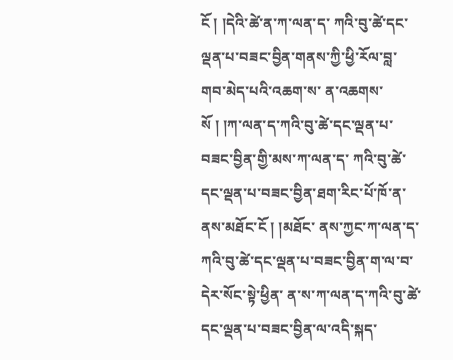ངོ ། །དེའི་ཚེ་ན་ཀ་ལན་ད་ ཀའི་བུ་ཚེ་དང་ལྡན་པ་བཟང་བྱིན་གནས་ཀྱི་ཕྱི་རོལ་བླ་གབ་མེད་པའི་འཆག་ས་ ན་འཆགས་སོ ། །ཀ་ལན་ད་ཀའི་བུ་ཚེ་དང་ལྡན་པ་བཟང་བྱིན་གྱི་མས་ཀ་ལན་ད་ ཀའི་བུ་ཚེ་དང་ལྡན་པ་བཟང་བྱིན་ཐག་རིང་པོ་ཁོ་ན་ནས་མཐོང་ངོ ། །མཐོང་ ནས་ཀྱང་ཀ་ལན་ད་ཀའི་བུ་ཚེ་དང་ལྡན་པ་བཟང་བྱིན་ག་ལ་བ་དེར་སོང་སྟེ་ཕྱིན་ ན་ས་ཀ་ལན་ད་ཀའི་བུ་ཚེ་དང་ལྡན་པ་བཟང་བྱིན་ལ་འདི་སྐད་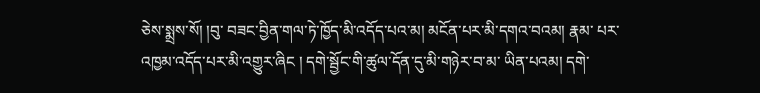ཅེས་སྨྲས་སོ། །བུ་ བཟང་བྱིན་གལ་ཏེ་ཁྱོད་མི་འདོད་པའ་མ། མངོན་པར་མི་དགའ་བའམ། རྣམ་ པར་འཁྱམ་འདོད་པར་མི་འགྱུར་ཞིང ། དགེ་སྦྱོང་གི་ཚུལ་དོན་དུ་མི་གཉེར་བ་མ་ ཡིན་པའམ། དགེ་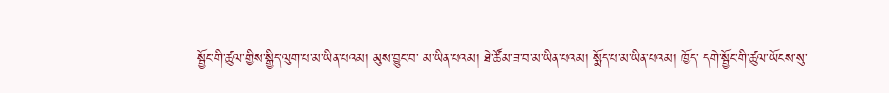སྦྱོང་གི་ཚུལ་གྱིས་སྒྱིད་ལུག་པ་མ་ཡིན་པའམ། མུས་བྱུང་བ་ མ་ཡིན་པའམ། ཐེ་ཚོམ་ཟ་བ་མ་ཡིན་པའམ། སྨོད་པ་མ་ཡིན་པའམ། ཁྱོད་ དགེ་སྦྱོང་གི་ཚུལ་ཡོངས་སུ་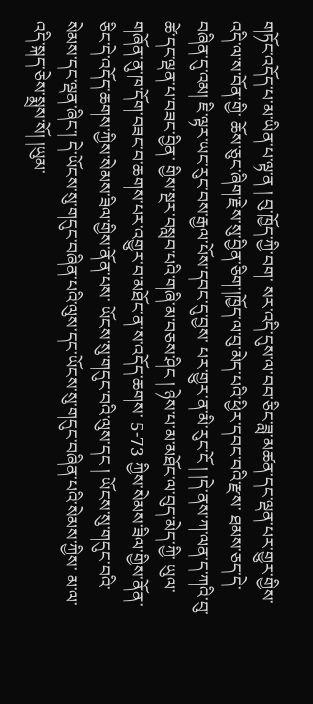གཏོང་འདོད་པ་མ་ཡིན་པ་ལྟ་ན ། བུ་ཁྱོད་ཀྱི་བག་ སར་འདི་དུས་ལ་བབ་ཅིང་ཟླ་མཚན་དང་ལྡན་པར་གྱུར་གྱིས་འདི་ལ་ས་བོན་གྱི་ ཆོས་ཅུང་ཞིག་རྗེས་སུ་བྱིན་ཅིག་།ཁྱོད་ལ་བུ་མེད་པའི་ཕྱིར་དབང་བའི་རྫས་ ཐམས་ཅད་དེ་བཞིན་དུ་འམ། ཇི་ལྟར་ཡང་རུང་བས་རྒྱལ་པོས་དབང་དུ་བྱས་ པར་གྱུར་ན་མི་རུང་ངོ ། །དེ་ནས་ཀ་ལན་ད་ཀའི་བུ་ཚེ་དང་ལྡན་པ་བཟང་བྱིན་ གྱིས་སྔར་བསླབ་པའི་གཞི་མ་བཅས་ཤིང ། ཉེས་པ་མ་མཐོང་ལ་བུད་མེད་ཀྱི་ ཡུལ་གཞོན་ནུ་ཁ་དོག་བཟང་བ་ཆགས་པར་འགྱུར་བ་མཐོང་ན་ས་འདོད་ཆགས་ 5-73 ཀྱིས་སེམས་ཟིལ་གྱིས་ནོན་ཅིང་དེ་འདོད་ཆགས་ཀྱིས་སེམས་ཟིལ་གྱིས་ནོན་པས་ ཡོངས་སུ་གདུང་བའི་ལུས་དང ། ཡོངས་སུ་གདུང་བའི་སེམས་དང་ལྡན་ཞིང་། དེ་ཡོངས་སུ་གདུང་བཞིན་པའི་ལུས་དང་ཡོངས་སུ་གདུང་བཞིན་པའི་སེམས་ཀྱིས་ མ་ལ་འདི་སྐད་ཅེས་སྨྲས་སོ། །ཡུམ་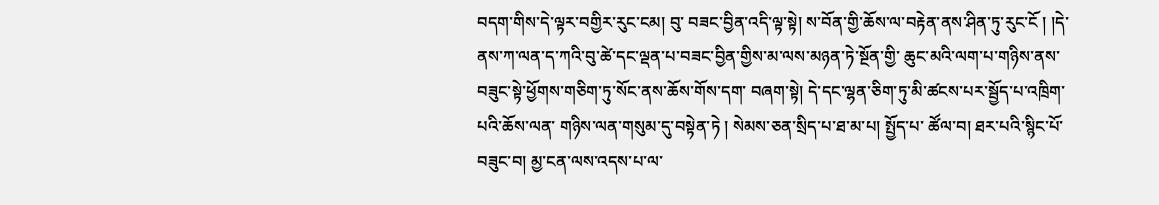བདག་གིས་དེ་ལྟར་བགྱིར་རུང་ངམ། བུ་ བཟང་བྱིན་འདི་ལྟ་སྟེ། ས་བོན་གྱི་ཆོས་ལ་བརྟེན་ནས་ཤིན་ཏུ་རུང་ངོ ། །དེ་ ནས་ཀ་ལན་ད་ཀའི་བུ་ཚེ་དང་ལྡན་པ་བཟང་བྱིན་གྱིས་མ་ལས་མཉན་ཏེ་སྔོན་གྱི་ ཆུང་མའི་ལག་པ་གཉིས་ནས་བཟུང་སྟེ་ཕྱོགས་གཅིག་ཏུ་སོང་ནས་ཆོས་གོས་དག་ བཞག་སྟེ། དེ་དང་ལྷན་ཅིག་ཏུ་མི་ཚངས་པར་སྦྱོད་པ་འཁྲིག་པའི་ཆོས་ལན་ གཉིས་ལན་གསུམ་དུ་བསྟེན་ཏེ ། སེམས་ཅན་སྲིད་པ་ཐ་མ་པ། སྤྱོད་པ་ ཚོལ་བ། ཐར་པའི་སྙིང་པོ་བཟུང་བ། མྱ་ངན་ལས་འདས་པ་ལ་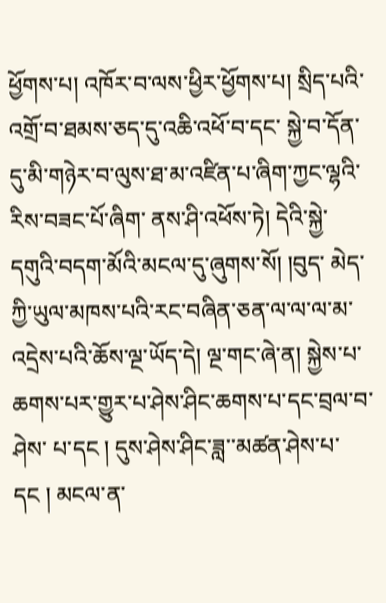ཕྱོགས་པ། འཁོར་བ་ལས་ཕྱིར་ཕྱོགས་པ། སྲིད་པའི་འགྲོ་བ་ཐམས་ཅད་དུ་འཆི་འཕོ་བ་དང་ སྐྱེ་བ་དོན་དུ་མི་གཉེར་བ་ལུས་ཐ་མ་འཛིན་པ་ཞིག་ཀྱང་ལྷའི་རིས་བཟང་པོ་ཞིག་ ནས་ཤི་འཕོས་ཏེ། དེའི་སྐྱེ་དགུའི་བདག་མོའི་མངལ་དུ་ཞུགས་སོ། །བུད་ མེད་ཀྱི་ཡུལ་མཁས་པའི་རང་བཞིན་ཅན་ལ་ལ་ལ་མ་འདྲེས་པའི་ཆོས་ལྔ་ཡོད་དེ། ལྔ་གང་ཞེ་ན། སྐྱེས་པ་ཆགས་པར་གྱུར་པ་ཤེས་ཤིང་ཆགས་པ་དང་བྲལ་བ་ཤེས་ པ་དང ། དུས་ཤེས་ཤིང་ཟླ་་མཚན་ཤེས་པ་དང ། མངལ་ན་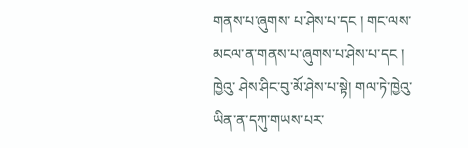གནས་པ་ཞུགས་ པ་ཤེས་པ་དང ། གང་ལས་མངལ་ན་གནས་པ་ཞུགས་པ་ཤེས་པ་དང ། ཁྱེའུ་ ཤེས་ཤིང་བུ་མོ་ཤེས་པ་སྟེ། གལ་ཏེ་ཁྱེའུ་ཡིན་ན་དཀུ་གཡས་པར་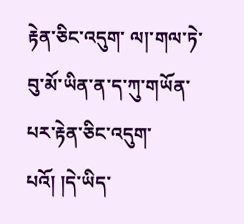རྟེན་ཅིང་འདུག་ ལ།་གལ་ཏེ་བུ་མོ་ཡིན་ན་ད་ཀུ་གཡོན་པར་རྟེན་ཅིང་འདུག་པའོ། །དེ་ཡིད་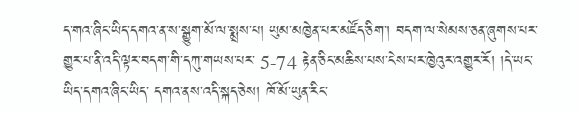ད་གའ་ཞིང་ཡིད་དགའ་ན་ས་སྒྱུག་མོ་ལ་སྨྲས་པ། ཡུམ་མཁྱེན་པར་མཛོད་ཅིག་། བདག་ལ་སེམས་ཅན་ཞུགས་པར་གྱུར་པ་ནི་འདི་ལྟར་བདག་གི་དཀུ་གཡས་པར་ 5-74 རྟེན་ཅིང་མཆིས་པས་ངེས་པར་ཁྱེའུར་འགྱུར་རོ། །དེ་ཡང་ཡིད་དགའ་ཞིང་ཡིད་ དགའ་ནས་འདི་སྐད་ཅེས། ཁོ་མོ་ཡུན་རིང་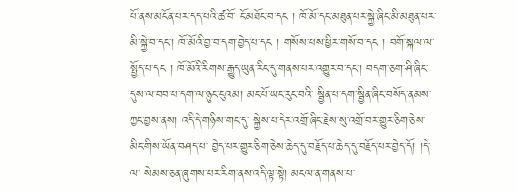པོ་ནས་མངོན་པར་དད་པའི་ཚ་བོ་ ངོ་མཐོང་བ་དང ། ཁོ་མོ་དང་མཐུན་པར་སྐྱེ་ཞིང་མི་མཐུན་པར་མི་སྐྱེ་བ་དང་། ཁོ་མོའི་བྱ་བ་དག་བྱེད་པ་དང ། གསོས་པས་ཕྱིར་གསོ་བ་དང ། བགོ་སྐལ་ལ་ སྤྱོད་པ་དང ། ཁོ་མོའི་རིགས་རྒྱུད་ཡུན་རིང་དུ་གནས་པར་འགྱུར་བ་དང་། བདག་ཅག་ཤི་ཞིང་དུས་ལ་བབ་པ་དག་ལ་ཉུང་ངུའམ། མང་པོ་ཡང་རུང་བའི་ སྦྱིན་པ་དག་སྦྱིན་ཞིང་བསོད་ནམས་ཀྱང་བྱས་ནས། འདི་དེ་གཉིས་གང་དུ་ སྐྱེས་པ་དེར་འགྲོ་ཞིང་རྗེས་སུ་འགྲོ་བར་གྱུར་ཅིག་ཅེས་མིང་གིས་ཡོན་བཤད་པ་ བྱེད་པར་གྱུར་ཅིག་ཅེས་ཆེད་དུ་བརྗོད་པ་ཆེད་དུ་བརྗོད་པར་བྱེད་དོ། །དེ་ལ་ སེམས་ཅན་ཞུགས་པར་རིག་ནས་འདི་ལྟ་སྟེ། མངལ་ན་གནས་པ་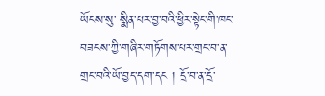ཡོངས་སུ་ སྨིན་པར་བྱ་བའི་ཕྱིར་སྟེང་གི་ཁང་བཟངས་ཀྱི་གཞིར་གཏོགས་པར་གྲང་བ་ན་ གྲང་བའི་ཡོ་བྱད་དག་དང ། དྲོ་བ་ན་དྲོ་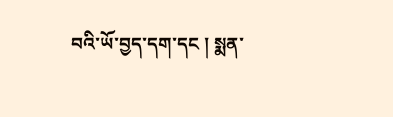བའི་ཡོ་བྱད་དག་དང ། སྨན་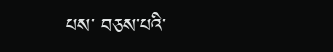པས་ བཅས་པའི་